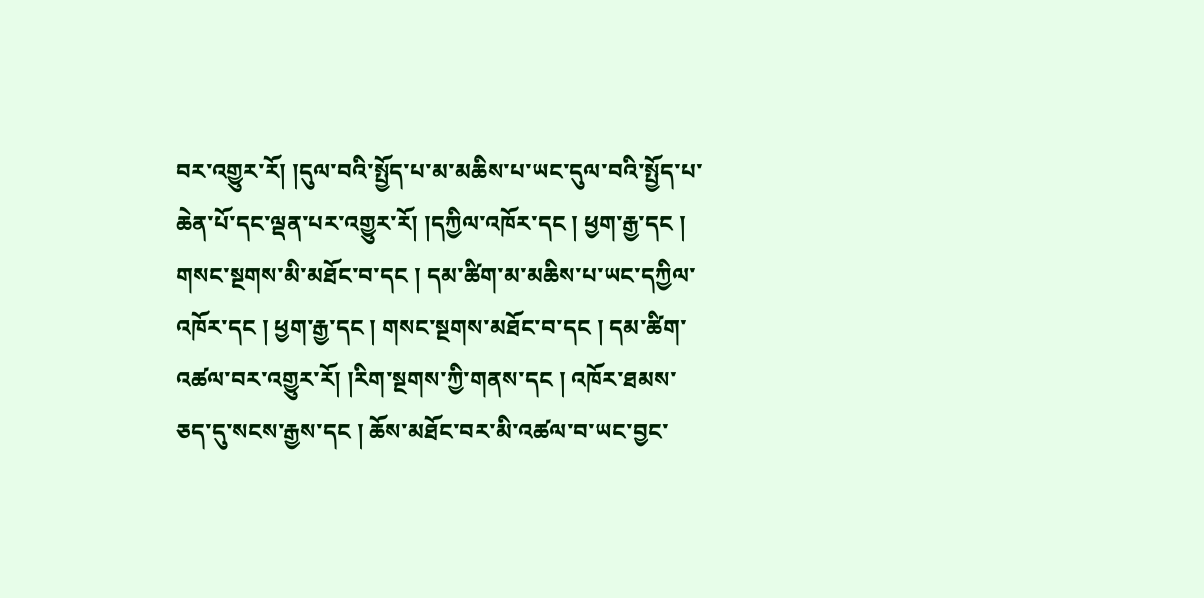བར་འགྱུར་རོ། །དུལ་བའི་སྤྱོད་པ་མ་མཆིས་པ་ཡང་དུལ་བའི་སྤྱོད་པ་ཆེན་པོ་དང་ལྡན་པར་འགྱུར་རོ། །དཀྱིལ་འཁོར་དང ། ཕྱག་རྒྱ་དང ། གསང་སྔགས་མི་མཐོང་བ་དང ། དམ་ཚིག་མ་མཆིས་པ་ཡང་དཀྱིལ་འཁོར་དང ། ཕྱག་རྒྱ་དང ། གསང་སྔགས་མཐོང་བ་དང ། དམ་ཚིག་འཚལ་བར་འགྱུར་རོ། །རིག་སྔགས་ཀྱི་གནས་དང ། འཁོར་ཐམས་ཅད་དུ་སངས་རྒྱས་དང ། ཆོས་མཐོང་བར་མི་འཚལ་བ་ཡང་བྱང་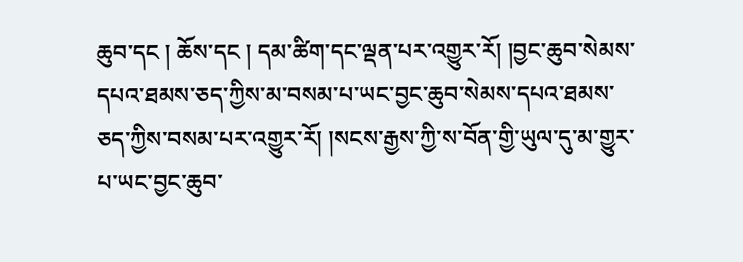ཆུབ་དང ། ཆོས་དང ། དམ་ཚིག་དང་ལྡན་པར་འགྱུར་རོ། །བྱང་ཆུབ་སེམས་དཔའ་ཐམས་ཅད་ཀྱིས་མ་བསམ་པ་ཡང་བྱང་ཆུབ་སེམས་དཔའ་ཐམས་ཅད་ཀྱིས་བསམ་པར་འགྱུར་རོ། །སངས་རྒྱས་ཀྱི་ས་བོན་གྱི་ཡུལ་དུ་མ་གྱུར་པ་ཡང་བྱང་ཆུབ་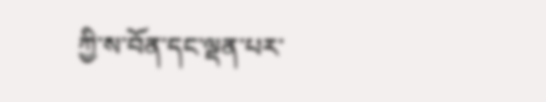ཀྱི་ས་བོན་དང་ལྡན་པར་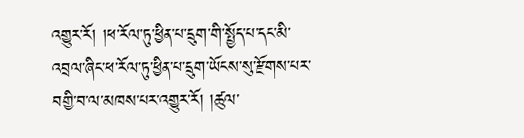འགྱུར་རོ། །ཕ་རོལ་ཏུ་ཕྱིན་པ་དྲུག་གི་སྤྱོད་པ་དང་མི་འབྲལ་ཞིང་ཕ་རོལ་ཏུ་ཕྱིན་པ་དྲུག་ཡོངས་སུ་རྫོགས་པར་བགྱི་བ་ལ་མཁས་པར་འགྱུར་རོ། །ཚུལ་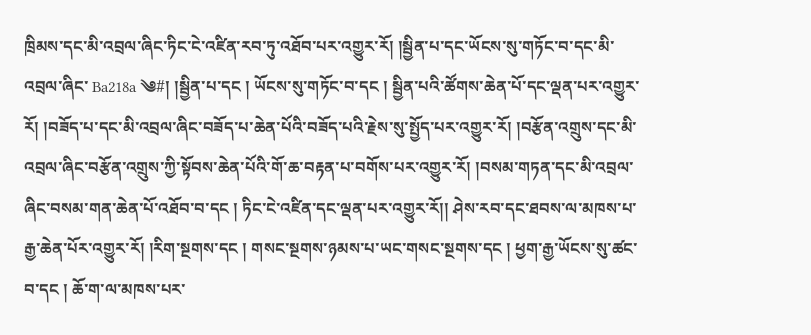ཁྲིམས་དང་མི་འབྲལ་ཞིང་ཏིང་ངེ་འཛིན་རབ་ཏུ་འཐོབ་པར་འགྱུར་རོ། །སྦྱིན་པ་དང་ཡོངས་སུ་གཏོང་བ་དང་མི་འབྲལ་ཞིང་ Ba218a ༄#། །སྦྱིན་པ་དང ། ཡོངས་སུ་གཏོང་བ་དང ། སྦྱིན་པའི་ཚོགས་ཆེན་པོ་དང་ལྡན་པར་འགྱུར་རོ། །བཟོད་པ་དང་མི་འབྲལ་ཞིང་བཟོད་པ་ཆེན་པོའི་བཟོད་པའི་རྗེས་སུ་སྤྱོད་པར་འགྱུར་རོ། །བརྩོན་འགྲུས་དང་མི་འབྲལ་ཞིང་བརྩོན་འགྲུས་ཀྱི་སྟོབས་ཆེན་པོའི་གོ་ཆ་བརྟན་པ་བགོས་པར་འགྱུར་རོ། །བསམ་གཏན་དང་མི་འབྲལ་ཞིང་བསམ་གན་ཆེན་པོ་འཐོབ་བ་དང ། ཏིང་ངེ་འཛིན་དང་ལྡན་པར་འགྱུར་རོ།། ཤེས་རབ་དང་ཐབས་ལ་མཁས་པ་རྒྱ་ཆེན་པོར་འགྱུར་རོ། །རིག་སྔགས་དང ། གསང་སྔགས་ཉམས་པ་ཡང་གསང་སྔགས་དང ། ཕྱག་རྒྱ་ཡོངས་སུ་ཚང་བ་དང ། ཆོ་ག་ལ་མཁས་པར་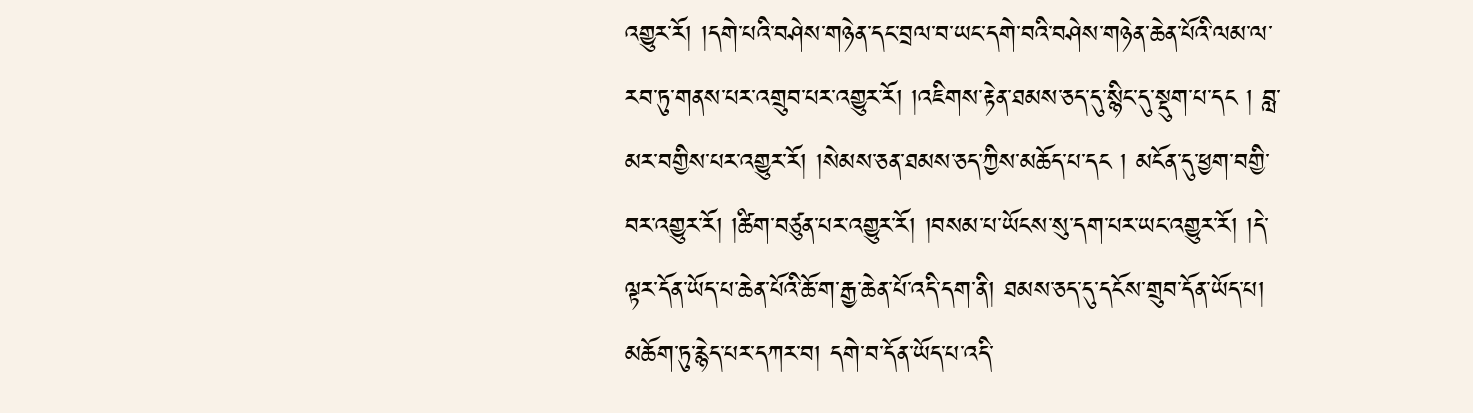འགྱུར་རོ། །དགེ་པའི་བཤེས་གཉེན་དང་བྲལ་བ་ཡང་དགེ་བའི་བཤེས་གཉེན་ཆེན་པོའི་ལམ་ལ་རབ་ཏུ་གནས་པར་འགྲུབ་པར་འགྱུར་རོ། །འཇིགས་རྟེན་ཐམས་ཅད་དུ་སྙིང་དུ་སྡུག་པ་དང ། བླ་མར་བགྱིས་པར་འགྱུར་རོ། །སེམས་ཅན་ཐམས་ཅད་ཀྱིས་མཆོད་པ་དང ། མངོན་དུ་ཕྱག་བགྱི་བར་འགྱུར་རོ། །ཚིག་བཙུན་པར་འགྱུར་རོ། །བསམ་པ་ཡོངས་སུ་དག་པར་ཡང་འགྱུར་རོ། །དེ་ལྟར་དོན་ཡོད་པ་ཆེན་པོའི་ཆོ་ག་རྒྱ་ཆེན་པོ་འདི་དག་ནི། ཐམས་ཅད་དུ་དངོས་གྲུབ་དོན་ཡོད་པ། མཆོག་ཏུ་རྙེད་པར་དཀར་བ། དགེ་བ་དོན་ཡོད་པ་འདི་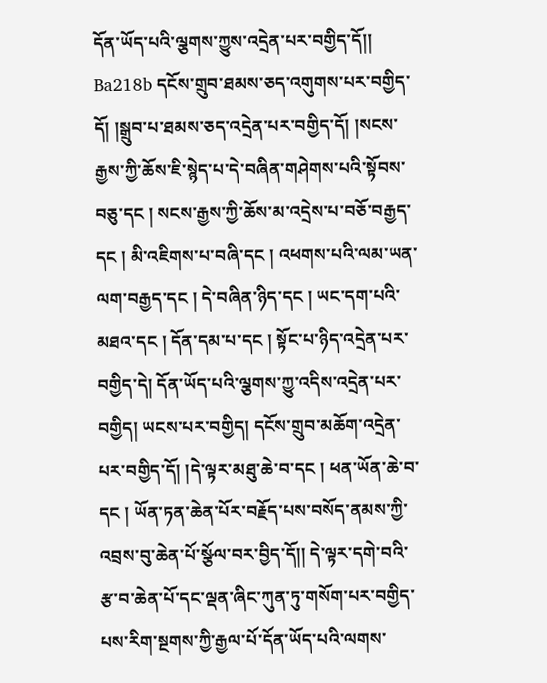དོན་ཡོད་པའི་ལྕགས་ཀྱུས་འདྲེན་པར་བགྱིད་དོ།། Ba218b དངོས་གྲུབ་ཐམས་ཅད་འགུགས་པར་བགྱིད་དོ། །སྒྲུབ་པ་ཐམས་ཅད་འདྲེན་པར་བགྱིད་དོ། །སངས་རྒྱས་ཀྱི་ཆོས་ཇི་སྙེད་པ་དེ་བཞིན་གཤེགས་པའི་སྟོབས་བཅུ་དང ། སངས་རྒྱས་ཀྱི་ཆོས་མ་འདྲེས་པ་བཅོ་བརྒྱད་དང ། མི་འཇིགས་པ་བཞི་དང ། འཕགས་པའི་ལམ་ཡན་ལག་བརྒྱད་དང ། དེ་བཞིན་ཉིད་དང ། ཡང་དག་པའི་མཐའ་དང ། དོན་དམ་པ་དང ། སྟོང་པ་ཉིད་འདྲེན་པར་བགྱིད་དེ། དོན་ཡོད་པའི་ལྕགས་ཀྱུ་འདིས་འདྲེན་པར་བགྱིད། ཡངས་པར་བགྱིད། དངོས་གྲུབ་མཆོག་འདྲེན་པར་བགྱིད་དོ། །དེ་ལྟར་མཐུ་ཆེ་བ་དང ། ཕན་ཡོན་ཆེ་བ་དང ། ཡོན་ཏན་ཆེན་པོར་བརྗོད་པས་བསོད་ནམས་ཀྱི་འབྲས་བུ་ཆེན་པོ་སྩོལ་བར་བྱིད་དོ།། དེ་ལྟར་དགེ་བའི་རྩ་བ་ཆེན་པོ་དང་ལྡན་ཞིང་ཀུན་ཏུ་གསོག་པར་བགྱིད་པས་རིག་སྔགས་ཀྱི་རྒྱལ་པོ་དོན་ཡོད་པའི་ལགས་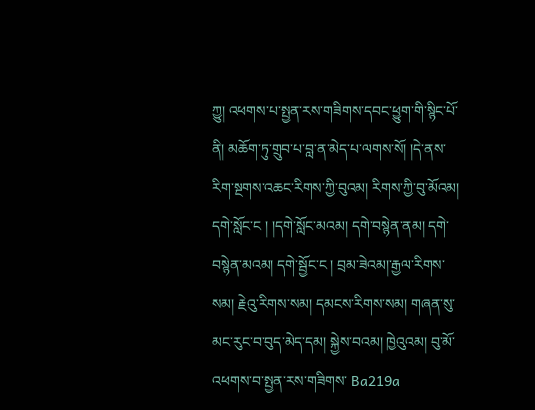ཀྱུ། འཕགས་པ་སྤྱན་རས་གཟིགས་དབང་ཕྱུག་གི་སྙིང་པོ་ནི། མཆོག་ཏུ་གྲུབ་པ་བླ་ན་མེད་པ་ལགས་སོ། །དེ་ནས་རིག་སྔགས་འཆང་རིགས་ཀྱི་བུའམ། རིགས་ཀྱི་བུ་མོའམ། དགེ་སློང་ང ། །དགེ་སློང་མའམ། དགེ་བསྙེན་ནམ། དགེ་བསྙེན་མའམ། དགེ་སྦྱོང་ང ། བྲམ་ཟེའམ།་རྒྱལ་རིགས་སམ། རྗེའུ་རིགས་སམ། དམངས་རིགས་སམ། གཞན་སུ་མང་རུང་བ་བུད་མེད་དམ། སྐྱེས་བའམ། ཁྱེའུའམ། བུ་མོ་འཕགས་བ་སྤྱན་རས་གཟིགས་ Ba219a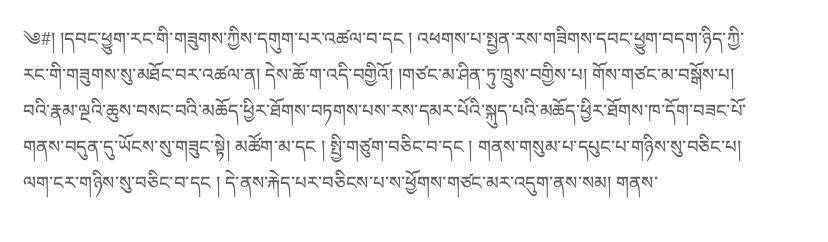༄#། །དབང་ཕྱུག་རང་གི་གཟུགས་ཀྱིས་དགུག་པར་འཚལ་བ་དང ། འཕགས་པ་སྤྱན་རས་གཟིགས་དབང་ཕྱུག་བདག་ཉིད་ཀྱི་རང་གི་གཟུགས་སུ་མཐོང་བར་འཚལ་ན། དེས་ཆོ་ག་འདི་བགྱིའོ། །གཙང་མ་ཤིན་ཏུ་ཁྲུས་བགྱིས་པ། གོས་གཙང་མ་བསྒོས་པ། བའི་རྣམ་ལྔའི་ཆུས་བསང་བའི་མཆོད་ཕྱིར་ཐོགས་བཏགས་པས་རས་དམར་པོའི་སྐུད་པའི་མཆོད་ཕྱིར་ཐོགས་ཁ་དོག་བཟང་པོ་གནས་བདུན་དུ་ཡོངས་སུ་གཟུང་སྟེ། མཚོག་མ་དང ། སྤྱི་གཙུག་བཅིང་བ་དང ། གནས་གསུམ་པ་དཔུང་པ་གཉིས་སུ་བཅིང་པ། ལག་ངར་གཉིས་སུ་བཅིང་བ་དང ། དེ་ནས་རྐེད་པར་བཅིངས་པ་ས་ཕྱོགས་གཙང་མར་འདུག་ནས་སམ། གནས་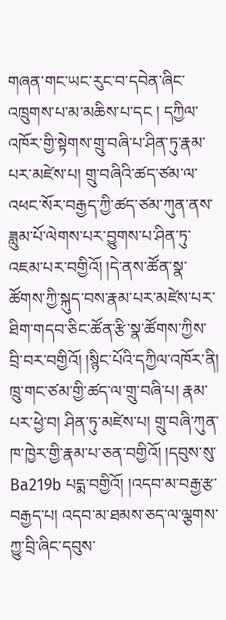གཞན་གང་ཡང་རུང་བ་དབེན་ཞིང་འཁྲུགས་པ་མ་མཆིས་པ་དང ། དཀྱིལ་འཁོར་གྱི་སྟེགས་གྲུ་བཞི་པ་ཤིན་ཏུ་རྣམ་པར་མཛེས་པ། གྲུ་བཞིའི་ཚད་ཙམ་ལ་འཕང་སོར་བརྒྱད་ཀྱི་ཚད་ཙམ་ཀུན་ནས་ཟླུམ་པོ་ལེགས་པར་བྱུགས་པ་ཤིན་ཏུ་འཇམ་པར་བགྱིའོ། །དེ་ནས་ཚོན་སྣ་ཚོགས་ཀྱི་སྐུད་བས་རྣམ་པར་མཛེས་པར་ཐིག་གདབ་ཅིང་ཚོན་རྩི་སྣ་ཚོགས་ཀྱིས་བྲི་བར་བགྱིའོ། །སྙིང་པོའི་དཀྱིལ་འཁོར་ནི། ཁྲུ་གང་ཙམ་གྱི་ཚད་ལ་གྲུ་བཞི་པ། རྣམ་པར་ཕྱེ་བ། ཤིན་ཏུ་མཛེས་པ། གྲུ་བཞི་ཀུན་ཁ་ཁྱེར་གྱི་རྣམ་པ་ཅན་བགྱིའོ། །དབུས་སུ་ Ba219b པདྨ་བགྱིའོ། །འདབ་མ་བརྒྱ་རྩ་བརྒྱད་པ། འདབ་མ་ཐམས་ཅད་ལ་ལྕགས་ཀྱུ་བྲི་ཞིང་དབུས་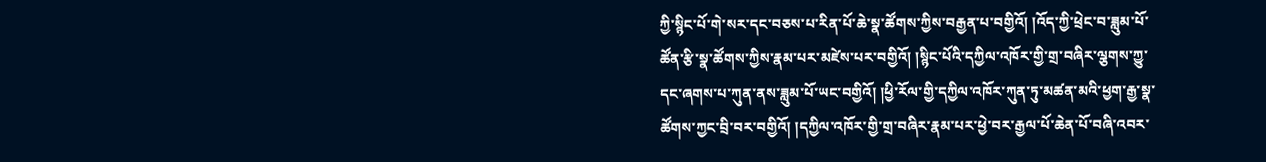ཀྱི་སྙིང་པོ་གེ་སར་དང་བཅས་པ་རིན་པོ་ཆེ་སྣ་ཚོགས་ཀྱིས་བརྒྱན་པ་བགྱིའོ། །འོད་ཀྱི་ཕྲེང་བ་ཟླུམ་པོ་ཚོན་རྩི་སྣ་ཚོགས་ཀྱིས་རྣམ་པར་མཛེས་པར་བགྱིའོ། །སྙིང་པོའི་དཀྱིལ་འཁོར་གྱི་གྲ་བཞིར་ལྕགས་ཀྱུ་དང་ཞགས་པ་ཀུན་ནས་ཟླུམ་པོ་ཡང་བགྱིའོ། །ཕྱི་རོལ་གྱི་དཀྱིལ་འཁོར་ཀུན་ཏུ་མཚན་མའི་ཕྱག་རྒྱ་སྣ་ཚོགས་ཀྱང་བྲི་བར་བགྱིའོ། །དཀྱིལ་འཁོར་གྱི་གྲ་བཞིར་རྣམ་པར་ཕྱེ་བར་རྒྱལ་པོ་ཆེན་པོ་བཞི་འབར་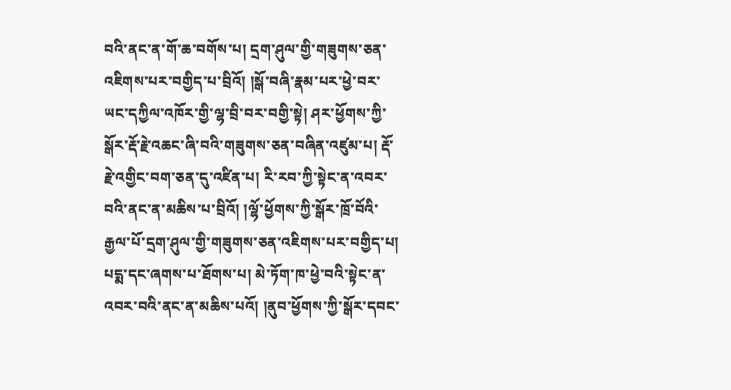བའི་ནང་ན་གོ་ཆ་བགོས་པ། དྲག་ཤུལ་གྱི་གཟུགས་ཅན་འཇིགས་པར་བགྱིད་པ་བྲིའོ། །སྒོ་བཞི་རྣམ་པར་ཕྱེ་བར་ཡང་དཀྱིལ་འཁོར་གྱི་ལྷ་བྲི་བར་བགྱི་སྟེ། ཤར་ཕྱོགས་ཀྱི་སྒོར་རྡོ་རྗེ་འཆང་ཞི་བའི་གཟུགས་ཅན་བཞིན་འཛུམ་པ། རྡོ་རྗེ་འགྱིང་བག་ཅན་དུ་འཛིན་པ། རི་རབ་ཀྱི་སྟེང་ན་འབར་བའི་ནང་ན་མཆིས་པ་བྲིའོ། །ལྷོ་ཕྱོགས་ཀྱི་སྒོར་ཁྲོ་བོའི་རྒྱལ་པོ་དྲག་ཤུལ་གྱི་གཟུགས་ཅན་འཇིགས་པར་བགྱིད་པ། པདྨ་དང་ཞགས་པ་ཐོགས་པ། མེ་ཏོག་ཁ་ཕྱེ་བའི་སྟེང་ན་འབར་བའི་ནང་ན་མཆིས་པའོ། །ནུབ་ཕྱོགས་ཀྱི་སྒོར་དབང་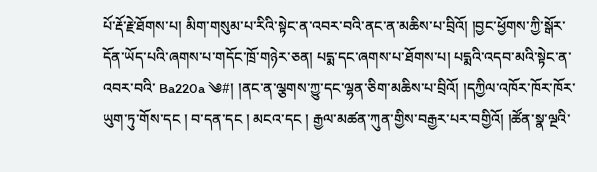པོ་རྡོ་རྗེ་ཐོགས་པ། མིག་གསུམ་པ་རིའི་སྟེང་ན་འབར་བའི་ནང་ན་མཆིས་པ་བྲིའོ། །བྱང་ཕྱོགས་ཀྱི་སྒོར་དོན་ཡོད་པའི་ཞགས་པ་གདོང་ཁྲོ་གཉེར་ཅན། པདྨ་དང་ཞགས་པ་ཐོགས་པ། པདྨའི་འདབ་མའི་སྟེང་ན་འབར་བའི་ Ba220a ༄#། །ནང་ན་ལྕགས་ཀྱུ་དང་ལྷན་ཅིག་མཆིས་པ་བྲིའོ། །དཀྱིལ་འཁོར་ཁོར་ཁོར་ཡུག་ཏུ་གོས་དང ། བ་དན་དང ། མངའ་དང ། རྒྱལ་མཚན་ཀུན་གྱིས་བརྒྱར་པར་བགྱིའོ། །ཚོན་སྣ་ལྔའི་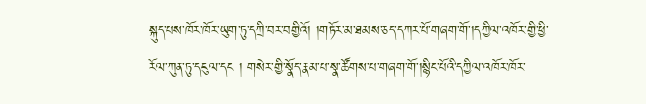སྐུད་པས་ཁོར་ཁོར་ཡུག་ཏུ་དཀྲི་བར་བགྱིའོ། །གཏོར་མ་ཐམས་ཅད་དཀར་པོ་གཞག་གོ་།དཀྱིལ་འཁོར་གྱི་ཕྱི་རོལ་ཀུན་ཏུ་དངུལ་དང ། གསེར་གྱི་སྣོད་རྣམ་པ་སྣ་ཚོགས་པ་གཞག་གོ་།སྙིང་པོའི་དཀྱིལ་འཁོར་ཁོར་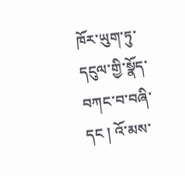ཁོར་ཡུག་ཏུ་དངུལ་གྱི་སྣོད་བཀང་བ་བཞི་དང ། འོ་མས་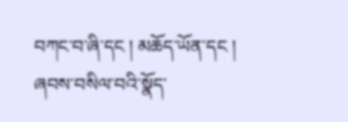བཀང་བ་ཞི་དང ། མཆོད་ཡོན་དང ། ཞབས་བསིལ་བའི་སྣོད་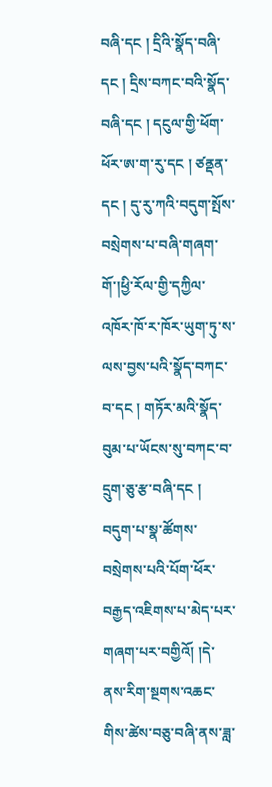བཞི་དང ། དྲིའི་སྣོད་བཞི་དང ། དྲིས་བཀང་བའི་སྣོད་བཞི་དང ། དངུལ་གྱི་ཕོག་ཕོར་ཨ་ག་རུ་དང ། ཙནྡན་དང ། དུ་རུ་ཀའི་བདུག་སྤོས་བསྲེགས་པ་བཞི་གཞག་གོ་།ཕྱི་རོལ་གྱི་དཀྱིལ་འཁོར་ཁོ་ར་ཁོར་ཡུག་ཏུ་ས་ལས་བྱས་པའི་སྣོད་བཀང་བ་དང ། གཏོར་མའི་སྣོད་བུམ་པ་ཡོངས་སུ་བཀང་བ་དྲུག་ཅུ་རྩ་བཞི་དང ། བདུག་པ་སྣ་ཚོགས་བསྲེགས་པའི་པོག་ཕོར་བརྒྱད་འཇིགས་པ་མེད་པར་གཞག་པར་བགྱིའོ། །དེ་ནས་རིག་སྔགས་འཆང་གིས་ཚེས་བཅུ་བཞི་ནས་ཟླ་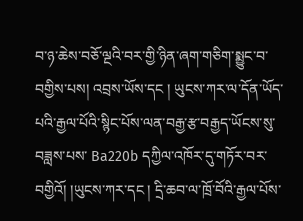བ་ཉ་ཆེས་བཅོ་ལྔའི་བར་གྱི་ཉིན་ཞག་གཅིག་སྨྱུང་བ་བགྱིས་པས། འབྲས་ཡོས་དང ། ཡུངས་ཀར་ལ་དོན་ཡོད་པའི་རྒྱལ་པོའི་སྙིང་པོས་ལན་བརྒྱ་རྩ་བརྒྱད་ཡོངས་སུ་བཟླས་པས་ Ba220b དཀྱིལ་འཁོར་དུ་གཏོར་བར་བགྱིའོ། །ཡུངས་ཀར་དང ། དྲི་ཆབ་ལ་ཁྲོ་བོའི་རྒྱལ་པོས་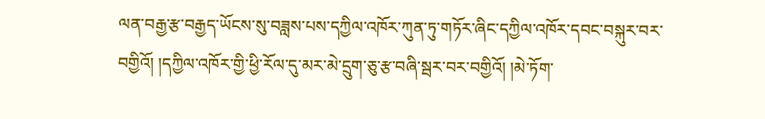ལན་བརྒྱ་རྩ་བརྒྱད་ཡོངས་སུ་བཟླས་པས་དཀྱིལ་འཁོར་ཀུན་ཏུ་གཏོར་ཞིང་དཀྱིལ་འཁོར་དབང་བསྐུར་བར་བགྱིའོ། །དཀྱིལ་འཁོར་གྱི་ཕྱི་རོལ་དུ་མར་མེ་དྲུག་ཅུ་རྩ་བཞི་སྦར་བར་བགྱིའོ། །མེ་ཏོག་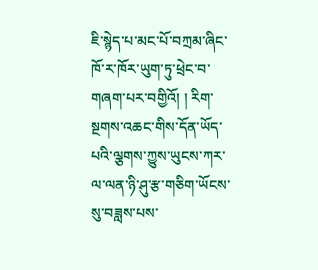ཇི་སྙེད་པ་མང་པོ་བཀྲམ་ཞིང་ཁོ་ར་ཁོར་ཡུག་ཏུ་ཕྲེང་བ་གཞག་པར་བགྱིའོ། ། རིག་སྔགས་འཆང་གིས་དོན་ཡོད་པའི་ལྕགས་ཀྱུས་ཡུངས་ཀར་ལ་ལན་ཉི་ཤུ་རྩ་གཅིག་ཡོངས་སུ་བཟླས་པས་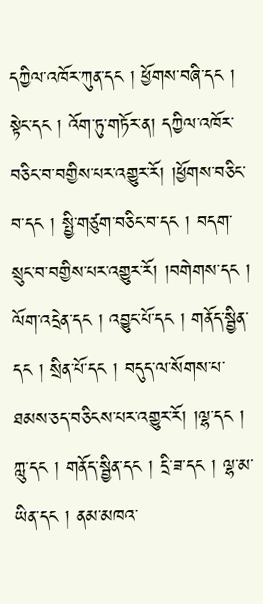དཀྱིལ་འཁོར་ཀུན་དང ། ཕྱོགས་བཞི་དང ། སྟེང་དང ། འོག་ཏུ་གཏོར་ན། དཀྱིལ་འཁོར་བཅིང་བ་བགྱིས་པར་འགྱུར་རོ། །ཕྱོགས་བཅིང་བ་དང ། སྤྱི་གཙུག་བཅིང་བ་དང ། བདག་སྲུང་བ་བགྱིས་པར་འགྱུར་རོ། །བགེགས་དང ། ལོག་འདྲེན་དང ། འབྱུང་པོ་དང ། གནོད་སྦྱིན་དང ། སྲིན་པོ་དང ། བདུད་ལ་སོགས་པ་ཐམས་ཅད་བཅིངས་པར་འགྱུར་རོ། །ལྷ་དང ། ཀླུ་དང ། གནོད་སྦྱིན་དང ། དྲི་ཟ་དང ། ལྷ་མ་ཡིན་དང ། ནམ་མཁའ་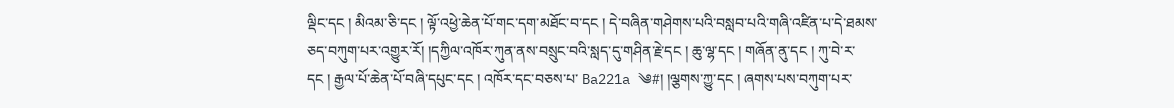ལྡིང་དང ། མིའམ་ཅི་དང ། ལྟོ་འཕྱེ་ཆེན་པོ་གང་དག་མཐོང་བ་དང ། དེ་བཞིན་གཤེགས་པའི་བསླབ་པའི་གཞི་འཛིན་པ་དེ་ཐམས་ཅད་བཀུག་པར་འགྱུར་རོ། །དཀྱིལ་འཁོར་ཀུན་ནས་བསྲུང་བའི་སླད་དུ་གཤིན་རྗེ་དང ། ཆུ་ལྷ་དང ། གཞོན་ནུ་དང ། ཀུ་བེ་ར་དང ། རྒྱལ་པོ་ཆེན་པོ་བཞི་དཔུང་དང ། འཁོར་དང་བཅས་པ་ Ba221a ༄#། །ལྕགས་ཀྱུ་དང ། ཞགས་པས་བཀུག་པར་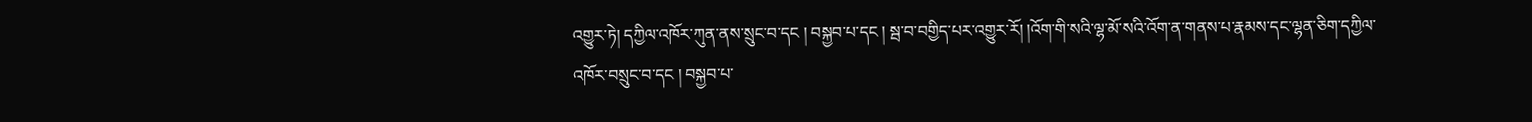འགྱུར་ཏེ། དཀྱིལ་འཁོར་ཀུན་ནས་སྲུང་བ་དང ། བསྐྱབ་པ་དང ། སྦ་བ་བགྱིད་པར་འགྱུར་རོ། །འོག་གི་སའི་ལྷ་མོ་སའི་འོག་ན་གནས་པ་རྣམས་དང་ལྷན་ཅིག་དཀྱིལ་འཁོར་བསྲུང་བ་དང ། བསྐྱབ་པ་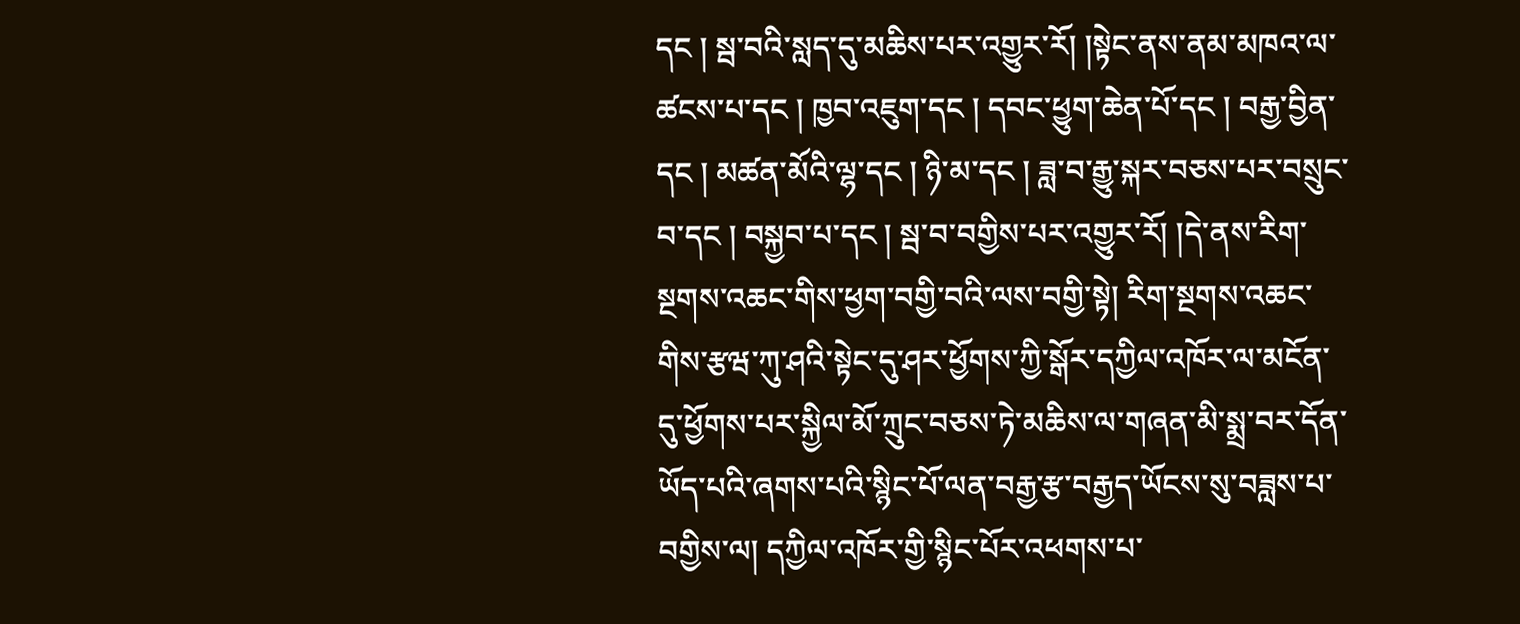དང ། སྦ་བའི་སླད་དུ་མཆིས་པར་འགྱུར་རོ། །སྟེང་ནས་ནམ་མཁའ་ལ་ཚངས་པ་དང ། ཁྱབ་འཇུག་དང ། དབང་ཕྱུག་ཆེན་པོ་དང ། བརྒྱ་བྱིན་དང ། མཚན་མོའི་ལྷ་དང ། ཉི་མ་དང ། ཟླ་བ་རྒྱུ་སྐར་བཅས་པར་བསྲུང་བ་དང ། བསྐྱབ་པ་དང ། སྦ་བ་བགྱིས་པར་འགྱུར་རོ། །དེ་ནས་རིག་སྔགས་འཆང་གིས་ཕྱག་བགྱི་བའི་ལས་བགྱི་སྟེ། རིག་སྔགས་འཆང་གིས་རྩཝ་ཀུ་ཤའི་སྟེང་དུ་ཤར་ཕྱོགས་ཀྱི་སྒོར་དཀྱིལ་འཁོར་ལ་མངོན་དུ་ཕྱོགས་པར་སྐྱིལ་མོ་ཀྲུང་བཅས་ཏེ་མཆིས་ལ་གཞན་མི་སྨྲ་བར་དོན་ཡོད་པའི་ཞགས་པའི་སྙིང་པོ་ལན་བརྒྱ་རྩ་བརྒྱད་ཡོངས་སུ་བཟླས་པ་བགྱིས་ལ། དཀྱིལ་འཁོར་གྱི་སྙིང་པོར་འཕགས་པ་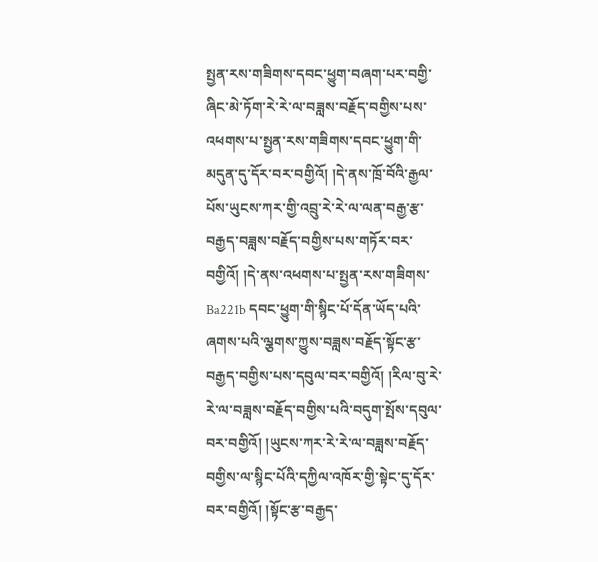སྤྱན་རས་གཟིགས་དབང་ཕྱུག་བཞག་པར་བགྱི་ཞིང་མེ་ཏོག་རེ་རེ་ལ་བཟླས་བརྗོད་བགྱིས་པས་འཕགས་པ་སྤྱན་རས་གཟིགས་དབང་ཕྱུག་གི་མདུན་དུ་དོར་བར་བགྱིའོ། །དེ་ནས་ཁྲོ་བོའི་རྒྱལ་པོས་ཡུངས་ཀར་གྱི་འབྲུ་རེ་རེ་ལ་ལན་བརྒྱ་རྩ་བརྒྱད་བཟླས་བརྗོད་བགྱིས་པས་གཏོར་བར་བགྱིའོ། །དེ་ནས་འཕགས་པ་སྤྱན་རས་གཟིགས་ Ba221b དབང་ཕྱུག་གི་སྙིང་པོ་དོན་ཡོད་པའི་ཞགས་པའི་ལྕགས་ཀྱུས་བཟླས་བརྗོད་སྟོང་རྩ་བརྒྱད་བགྱིས་པས་དབུལ་བར་བགྱིའོ། །རིལ་བུ་རེ་རེ་ལ་བཟླས་བརྗོད་བགྱིས་པའི་བདུག་སྤོས་དབུལ་བར་བགྱིའོ། །ཡུངས་ཀར་རེ་རེ་ལ་བཟླས་བརྗོད་བགྱིས་ལ་སྙིང་པོའི་དཀྱིལ་འཁོར་གྱི་སྟེང་དུ་དོར་བར་བགྱིའོ། །སྟོང་རྩ་བརྒྱད་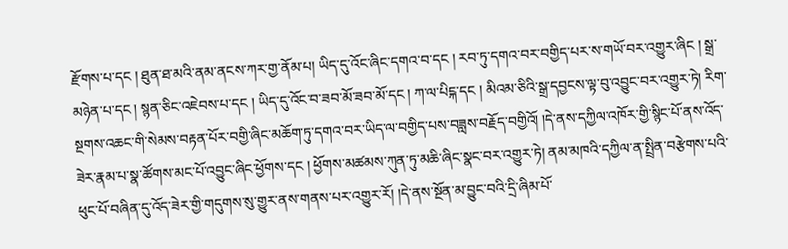རྫོགས་པ་དང ། ཐུན་ཐ་མའི་ནམ་ནངས་ཀར་གྱ་ནོམ་པ། ཡིད་དུ་འོང་ཞིང་དགའ་བ་དང ། རབ་ཏུ་དགའ་བར་བགྱིད་པར་ས་གཡོ་བར་འགྱུར་ཞིང ། སྒྲ་མཉེན་པ་དང ། སྙན་ཅིང་འཇེབས་པ་དང ། ཡིད་དུ་འོང་བ་ཟབ་མོ་ཟབ་མོ་དང ། ཀ་ལ་པིངྐ་དང ། མིའམ་ཅིའི་སྒྲ་དབྱངས་ལྟ་བུ་འབྱུང་བར་འགྱུར་ཏེ། རིག་སྔགས་འཆང་གི་སེམས་བརྟན་པོར་བགྱི་ཞིང་མཆོག་ཏུ་དགའ་བར་ཡིད་ལ་བགྱིད་པས་བཟླས་བརྗོད་བགྱིའོ། །དེ་ནས་དཀྱིལ་འཁོར་གྱི་སྙིང་པོ་ནས་འོད་ཟེར་རྣམ་པ་སྣ་ཚོགས་མང་པོ་འབྱུང་ཞིང་ཕྱོགས་དང ། ཕྱོགས་མཚམས་ཀུན་ཏུ་མཆི་ཞིང་སྣང་བར་འགྱུར་ཏེ། ནམ་མཁའི་དཀྱིལ་ན་སྤྲིན་བརྩེགས་པའི་ཕུང་པོ་བཞིན་དུ་འོད་ཟེར་གྱི་གདུགས་སུ་གྱུར་ནས་གནས་པར་འགྱུར་རོ། །དེ་ནས་སྔོན་མ་བྱུང་བའི་དྲི་ཞིམ་པོ་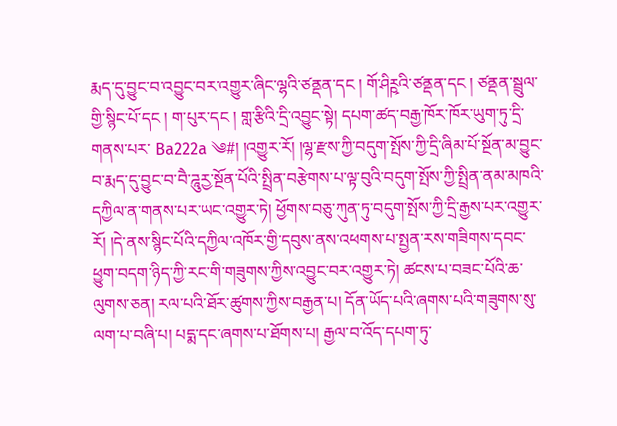རྨད་དུ་བྱུང་བ་འབྱུང་བར་འགྱུར་ཞིང་ལྷའི་ཙནྡན་དང ། གོ་ཤིཪྵའི་ཙནྡན་དང ། ཙནྡན་སྦྲུལ་གྱི་སྙིང་པོ་དང ། ག་པུར་དང ། གླ་རྩིའི་དྲི་འབྱུང་སྟེ། དཔག་ཚད་བརྒྱ་ཁོར་ཁོར་ཡུག་ཏུ་དྲི་གནས་པར་ Ba222a ༄#། །འགྱུར་རོ། །ལྷ་རྫས་ཀྱི་བདུག་སྤོས་ཀྱི་དྲི་ཞིམ་པོ་སྔོན་མ་བྱུང་བ་རྨད་དུ་བྱུང་བ་བཻ་ཌཱུརྱ་སྔོན་པོའི་སྤྲིན་བརྩེགས་པ་ལྟ་བུའི་བདུག་སྤོས་ཀྱི་སྤྲིན་ནམ་མཁའི་དཀྱིལ་ན་གནས་པར་ཡང་འགྱུར་ཏེ། ཕྱོགས་བཅུ་ཀུན་ཏུ་བདུག་སྤོས་ཀྱི་དྲི་རྒྱས་པར་འགྱུར་རོ། །དེ་ནས་སྙིང་པོའི་དཀྱིལ་འཁོར་གྱི་དབུས་ནས་འཕགས་པ་སྤྱན་རས་གཟིགས་དབང་ཕྱུག་བདག་ཉིད་ཀྱི་རང་གི་གཟུགས་ཀྱིས་འབྱུང་བར་འགྱུར་ཏེ། ཚངས་པ་བཟང་པོའི་ཆ་ལུགས་ཅན། རལ་པའི་ཐོར་ཚུགས་ཀྱིས་བརྒྱན་པ། དོན་ཡོད་པའི་ཞགས་པའི་གཟུགས་སུ་ལག་པ་བཞི་པ། པདྨ་དང་ཞགས་པ་ཐོགས་པ། རྒྱལ་བ་འོད་དཔག་ཏུ་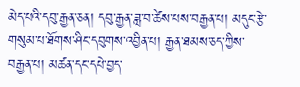མེད་པའི་དབུ་རྒྱན་ཅན། དབུ་རྒྱན་ཟླ་བ་ཚེས་པས་བརྒྱན་པ། མདུང་རྩེ་གསུམ་པ་ཐོགས་ཤིང་དབུགས་འབྱིན་པ། རྒྱན་ཐམས་ཅད་ཀྱིས་བརྒྱན་པ། མཚན་དང་དཔེ་བྱད་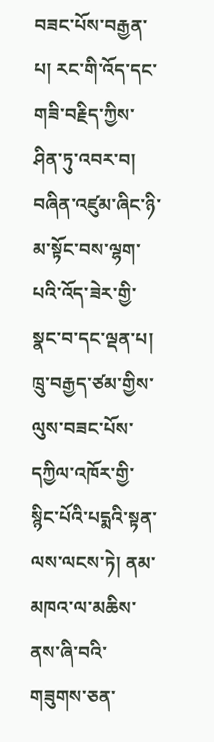བཟང་པོས་བརྒྱན་པ། རང་གི་འོད་དང་གཟི་བརྗིད་ཀྱིས་ཤིན་ཏུ་འབར་བ། བཞིན་འཛུམ་ཞིང་ཉི་མ་སྟོང་བས་ལྷག་པའི་འོད་ཟེར་གྱི་སྣང་བ་དང་ལྡན་པ། ཁྲུ་བརྒྱད་ཙམ་གྱིས་ལུས་བཟང་པོས་དཀྱིལ་འཁོར་གྱི་སྙིང་པོའི་པདྨའི་སྟན་ལས་ལངས་ཏེ། ནམ་མཁའ་ལ་མཆིས་ནས་ཞི་བའི་གཟུགས་ཅན་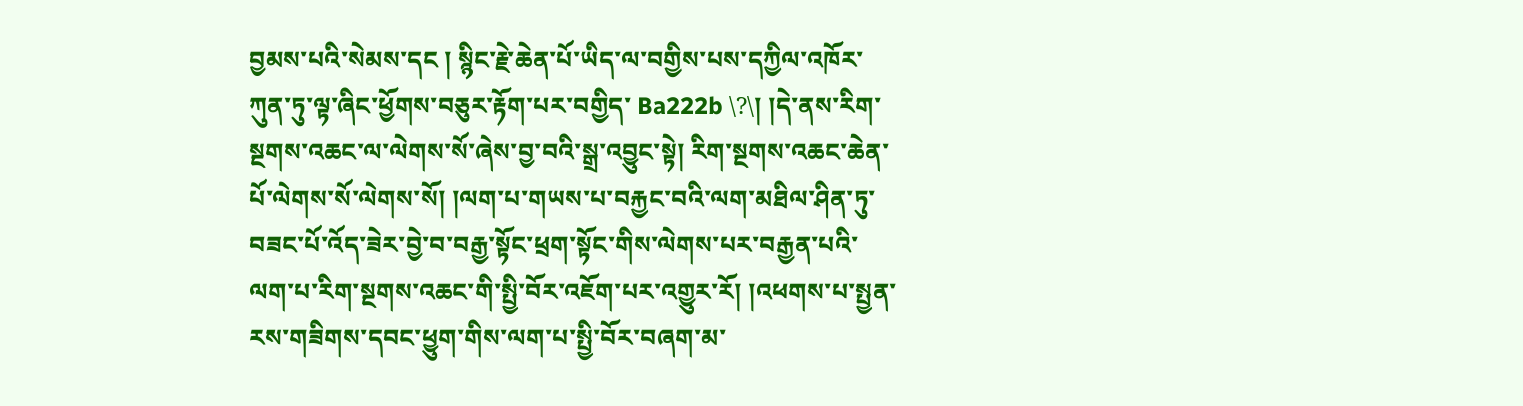བྱམས་པའི་སེམས་དང ། སྙིང་རྗེ་ཆེན་པོ་ཡིད་ལ་བགྱིས་པས་དཀྱིལ་འཁོར་ཀུན་ཏུ་ལྟ་ཞིང་ཕྱོགས་བཅུར་རྟོག་པར་བགྱིད་ Ba222b \?\། །དེ་ནས་རིག་སྔགས་འཆང་ལ་ལེགས་སོ་ཞེས་བྱ་བའི་སྒྲ་འབྱུང་སྟེ། རིག་སྔགས་འཆང་ཆེན་པོ་ལེགས་སོ་ལེགས་སོ། །ལག་པ་གཡས་པ་བརྐྱང་བའི་ལག་མཐིལ་ཤིན་ཏུ་བཟང་པོ་འོད་ཟེར་བྱེ་བ་བརྒྱ་སྟོང་ཕྲག་སྟོང་གིས་ལེགས་པར་བརྒྱན་པའི་ལག་པ་རིག་སྔགས་འཆང་གི་སྤྱི་བོར་འཇོག་པར་འགྱུར་རོ། །འཕགས་པ་སྤྱན་རས་གཟིགས་དབང་ཕྱུག་གིས་ལག་པ་སྤྱི་བོར་བཞག་མ་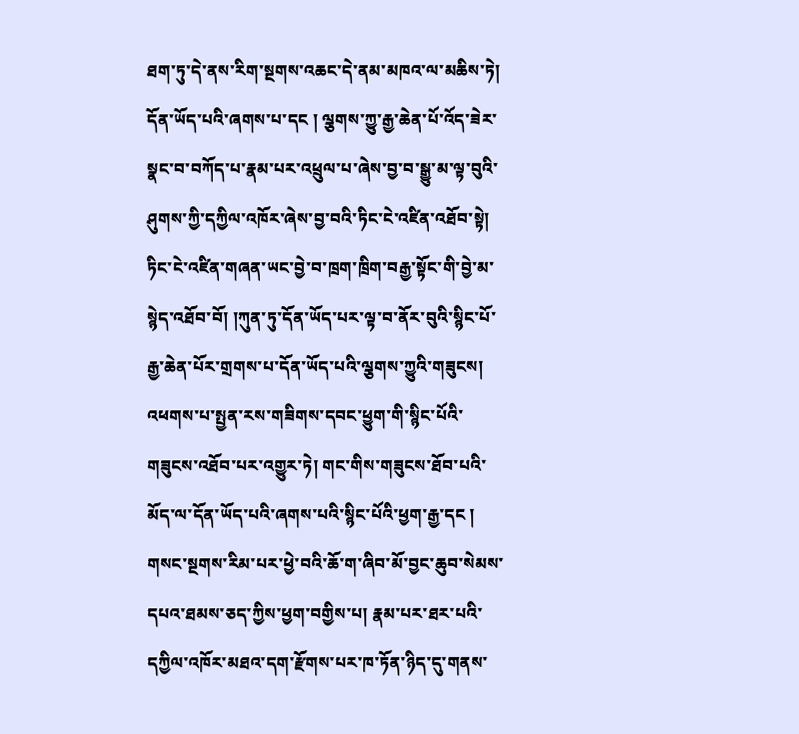ཐག་ཏུ་དེ་ནས་རིག་སྔགས་འཆང་དེ་ནམ་མཁའ་ལ་མཆིས་ཏེ། དོན་ཡོད་པའི་ཞགས་པ་དང ། ལྕགས་ཀྱུ་རྒྱ་ཆེན་པོ་འོད་ཟེར་སྣང་བ་བཀོད་པ་རྣམ་པར་འཕྲུལ་པ་ཞེས་བྱ་བ་སྒྱུ་མ་ལྟ་བུའི་ཤུགས་ཀྱི་དཀྱིལ་འཁོར་ཞེས་བྱ་བའི་ཏིང་ངེ་འཛིན་འཐོབ་སྟེ། ཏིང་ངེ་འཛིན་གཞན་ཡང་བྱེ་བ་ཁྲག་ཁྲིག་བརྒྱ་སྟོང་གི་བྱེ་མ་སྙེད་འཐོབ་བོ། །ཀུན་ཏུ་དོན་ཡོད་པར་ལྟ་བ་ནོར་བུའི་སྙིང་པོ་རྒྱ་ཆེན་པོར་གྲགས་པ་དོན་ཡོད་པའི་ལྕགས་ཀྱུའི་གཟུངས། འཕགས་པ་སྤྱན་རས་གཟིགས་དབང་ཕྱུག་གི་སྙིང་པོའི་གཟུངས་འཐོབ་པར་འགྱུར་ཏེ། གང་གིས་གཟུངས་ཐོབ་པའི་མོད་ལ་དོན་ཡོད་པའི་ཞགས་པའི་སྙིང་པོའི་ཕྱག་རྒྱ་དང ། གསང་སྔགས་རིམ་པར་ཕྱེ་བའི་ཆོ་ག་ཞིབ་མོ་བྱང་ཆུབ་སེམས་དཔའ་ཐམས་ཅད་ཀྱིས་ཕྱག་བགྱིས་པ། རྣམ་པར་ཐར་པའི་དཀྱིལ་འཁོར་མཐའ་དག་རྫོགས་པར་ཁ་ཏོན་ཉིད་དུ་གནས་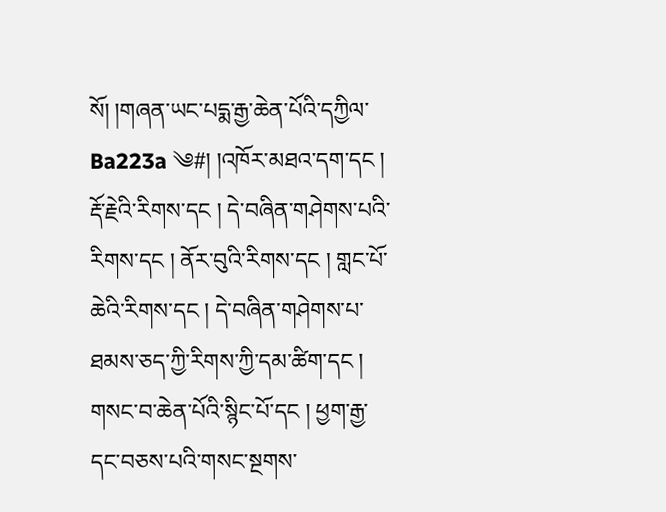སོ། །གཞན་ཡང་པདྨ་རྒྱ་ཆེན་པོའི་དཀྱིལ་ Ba223a ༄#། །འཁོར་མཐའ་དག་དང ། རྡོ་རྗེའི་རིགས་དང ། དེ་བཞིན་གཤེགས་པའི་རིགས་དང ། ནོར་བུའི་རིགས་དང ། གླང་པོ་ཆེའི་རིགས་དང ། དེ་བཞིན་གཤེགས་པ་ཐམས་ཅད་ཀྱི་རིགས་ཀྱི་དམ་ཚིག་དང ། གསང་བ་ཆེན་པོའི་སྙིང་པོ་དང ། ཕྱག་རྒྱ་དང་བཅས་པའི་གསང་སྔགས་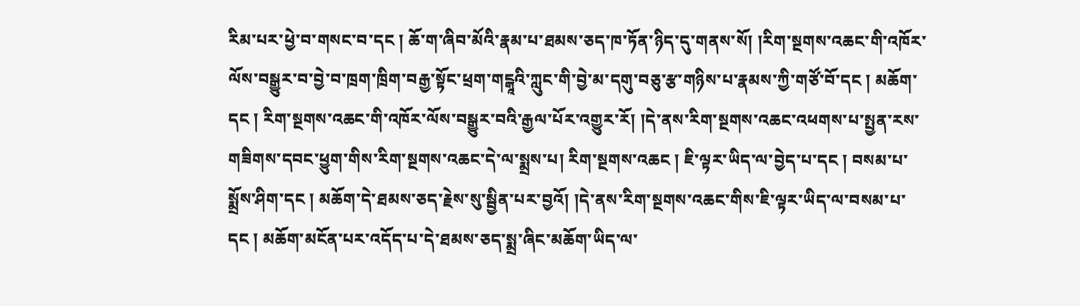རིམ་པར་ཕྱེ་བ་གསང་བ་དང ། ཆོ་ག་ཞིབ་མོའི་རྣམ་པ་ཐམས་ཅད་ཁ་ཏོན་ཉིད་དུ་གནས་སོ། །རིག་སྔགས་འཆང་གི་འཁོར་ལོས་བསྒྱུར་བ་བྱེ་བ་ཁྲག་ཁྲིག་བརྒྱ་སྟོང་ཕྲག་གངྒཱའི་ཀླུང་གི་བྱེ་མ་དགུ་བཅུ་རྩ་གཉིས་པ་རྣམས་ཀྱི་གཙོ་བོ་དང ། མཆོག་དང ། རིག་སྔགས་འཆང་གི་འཁོར་ལོས་བསྒྱུར་བའི་རྒྱལ་པོར་འགྱུར་རོ། །དེ་ནས་རིག་སྔགས་འཆང་འཕགས་པ་སྤྱན་རས་གཟིགས་དབང་ཕྱུག་གིས་རིག་སྔགས་འཆང་དེ་ལ་སྨྲས་པ། རིག་སྔགས་འཆང ། ཇི་ལྟར་ཡིད་ལ་བྱེད་པ་དང ། བསམ་པ་སྨྲོས་ཤིག་དང ། མཆོག་དེ་ཐམས་ཅད་རྗེས་སུ་སྦྱིན་པར་བྱའོ། །དེ་ནས་རིག་སྔགས་འཆང་གིས་ཇི་ལྟར་ཡིད་ལ་བསམ་པ་དང ། མཆོག་མངོན་པར་འདོད་པ་དེ་ཐམས་ཅད་སྨྲ་ཞིང་མཆོག་ཡིད་ལ་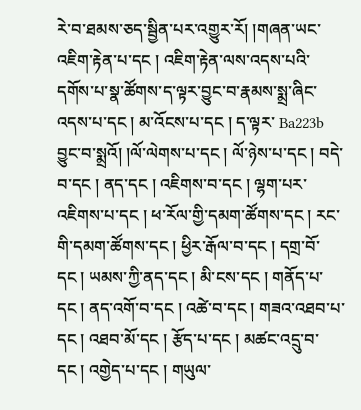རེ་བ་ཐམས་ཅད་སྦྱིན་པར་འགྱུར་རོ། །གཞན་ཡང་འཇིག་རྟེན་པ་དང ། འཇིག་རྟེན་ལས་འདས་པའི་དགོས་པ་སྣ་ཚོགས་ད་ལྟར་བྱུང་བ་རྣམས་སྨྲ་ཞིང་འདས་པ་དང ། མ་འོངས་པ་དང ། ད་ལྟར་ Ba223b བྱུང་བ་སྨྲའོ། །ལོ་ལེགས་པ་དང ། ལོ་ཉེས་པ་དང ། བདེ་བ་དང ། ནད་དང ། འཇིགས་བ་དང ། ལྷག་པར་འཇིགས་པ་དང ། ཕ་རོལ་གྱི་དམག་ཚོགས་དང ། རང་གི་དམག་ཚོགས་དང ། ཕྱིར་རྒོལ་བ་དང ། དགྲ་བོ་དང ། ཡམས་ཀྱི་ནད་དང ། མི་ངས་དང ། གནོད་པ་དང ། ནད་འགོ་བ་དང ། འཚེ་བ་དང ། གཟའ་འཐབ་པ་དང ། འཐབ་མོ་དང ། རྩོད་པ་དང ། མཚང་འདྲུ་བ་དང ། འགྱེད་པ་དང ། གཡུལ་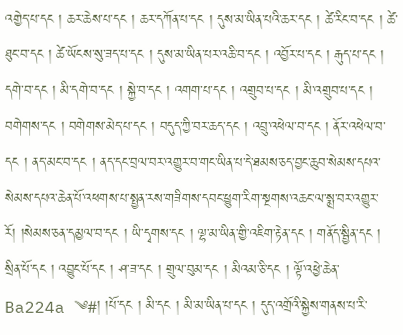འགྱེད་པ་དང ། ཆར་ཆེས་པ་དང ། ཆར་དཀོན་པ་དང ། དུས་མ་ཡིན་པའི་ཆར་དང ། ཚེ་རིང་བ་དང ། ཚེ་ཐུང་བ་དང ། ཚེ་ཡོངས་སུ་ཟད་པ་དང ། དུས་མ་ཡིན་པར་འཆི་བ་དང ། འབྱོར་པ་དང ། རྒུད་པ་དང ། དགེ་བ་དང ། མི་དགེ་བ་དང ། སྐྱེ་བ་དང ། འགག་པ་དང ། འགྲུབ་པ་དང ། མི་འགྲུབ་པ་དང ། བགེགས་དང ། བགེགས་མེད་པ་དང ། བདུད་ཀྱི་བར་ཆད་དང ། འབྲུ་འཕེལ་བ་དང ། ནོར་འཕེལ་བ་དང ། ནད་མང་བ་དང ། ནད་དང་བྲལ་བར་འགྱུར་བ་གང་ཡིན་པ་དེ་ཐམས་ཅད་བྱང་ཆུབ་སེམས་དཔའ་སེམས་དཔའ་ཆེན་པོ་འཕགས་པ་སྤྱན་རས་གཟིགས་དབང་ཕྱུག་རིག་སྔགས་འཆང་ལ་སྨྲ་བར་འགྱུར་རོ། །སེམས་ཅན་དམྱལ་བ་དང ། ཡི་དྭགས་དང ། ལྷ་མ་ཡིན་གྱི་འཇིག་རྟེན་དང ། གནོད་སྦྱིན་དང ། སྲིན་པོ་དང ། འབྱུང་པོ་དང ། ཤ་ཟ་དང ། གྲུལ་བུམ་དང ། མིའམ་ཅི་དང ། ལྟོ་འཕྱེ་ཆེན་ Ba224a ༄#། །པོ་དང ། མི་དང ། མི་མ་ཡིན་པ་དང ། དུད་འགྲོའི་སྐྱེས་གནས་པ་རི་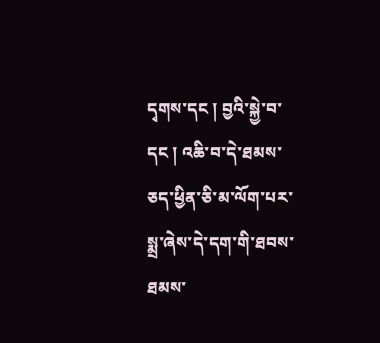དྭགས་དང ། བྱའི་སྐྱེ་བ་དང ། འཆི་བ་དེ་ཐམས་ཅད་ཕྱིན་ཅི་མ་ལོག་པར་སྨྲ་ཞེས་དེ་དག་གི་ཐབས་ཐམས་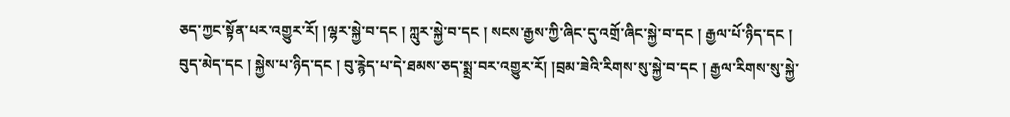ཅད་ཀྱང་སྟོན་པར་འགྱུར་རོ། །ལྷར་སྐྱེ་བ་དང ། ཀླུར་སྐྱེ་བ་དང ། སངས་རྒྱས་ཀྱི་ཞིང་དུ་འགྲོ་ཞིང་སྐྱེ་བ་དང ། རྒྱལ་པོ་ཉིད་དང ། བུད་མེད་དང ། སྐྱེས་པ་ཉིད་དང ། བུ་རྙེད་པ་དེ་ཐམས་ཅད་སྨྲ་བར་འགྱུར་རོ། །བྲམ་ཟེའི་རིགས་སུ་སྐྱེ་བ་དང ། རྒྱལ་རིགས་སུ་སྐྱེ་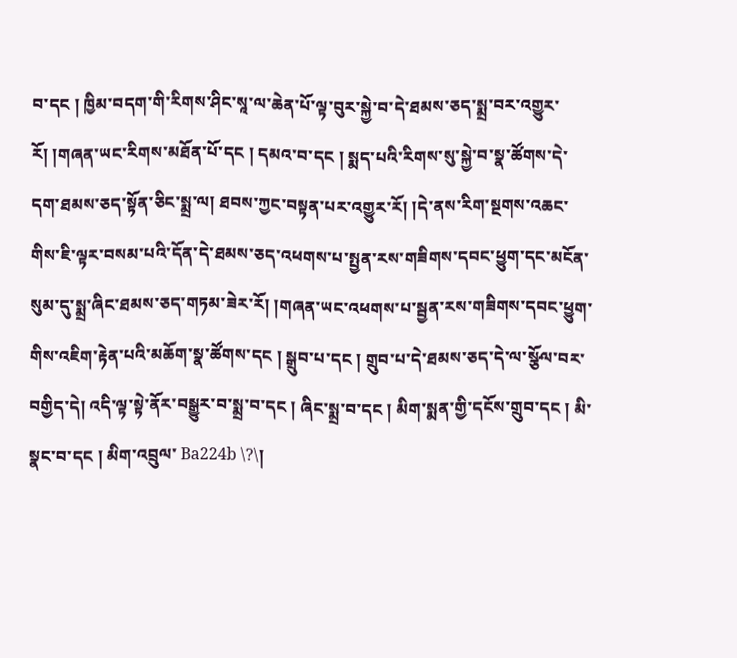བ་དང ། ཁྱིམ་བདག་གི་རིགས་ཤིང་སཱ་ལ་ཆེན་པོ་ལྟ་བུར་སྐྱེ་བ་དེ་ཐམས་ཅད་སྨྲ་བར་འགྱུར་རོ། །གཞན་ཡང་རིགས་མཐོན་པོ་དང ། དམའ་བ་དང ། སྨད་པའི་རིགས་སུ་སྐྱེ་བ་སྣ་ཚོགས་དེ་དག་ཐམས་ཅད་སྟོན་ཅིང་སྨྲ་ལ། ཐབས་ཀྱང་བསྟན་པར་འགྱུར་རོ། །དེ་ནས་རིག་སྔགས་འཆང་གིས་ཇི་ལྟར་བསམ་པའི་དོན་དེ་ཐམས་ཅད་འཕགས་པ་སྤྱན་རས་གཟིགས་དབང་ཕྱུག་དང་མངོན་སུམ་དུ་སྨྲ་ཞིང་ཐམས་ཅད་གཏམ་ཟེར་རོ། །གཞན་ཡང་འཕགས་པ་སྦྱན་རས་གཟིགས་དབང་ཕྱུག་གིས་འཇིག་རྟེན་པའི་མཆོག་སྣ་ཚོགས་དང ། སྒྲུབ་པ་དང ། གྲུབ་པ་དེ་ཐམས་ཅད་དེ་ལ་སྩོལ་བར་བགྱིད་དེ། འདི་ལྟ་སྟེ་ནོར་བསྒྱུར་བ་སྨྲ་བ་དང ། ཞིང་སྨྲ་བ་དང ། མིག་སྨན་གྱི་དངོས་གྲུབ་དང ། མི་སྣང་བ་དང ། མིག་འབྲུལ་ Ba224b \?\།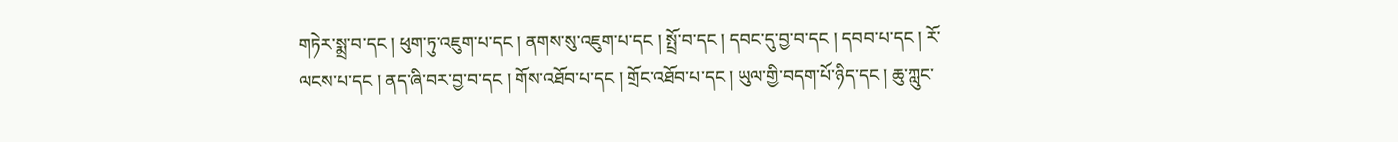གཏེར་སྨྲ་བ་དང ། ཕུག་ཏུ་འཇུག་པ་དང ། ནགས་སུ་འཇུག་པ་དང ། སྤྲོ་བ་དང ། དབང་དུ་བྱ་བ་དང ། དབབ་པ་དང ། རོ་ལངས་པ་དང ། ནད་ཞི་བར་བྱ་བ་དང ། གོས་འཐོབ་པ་དང ། གྲོང་འཐོབ་པ་དང ། ཡུལ་གྱི་བདག་པོ་ཉིད་དང ། ཆུ་ཀླུང་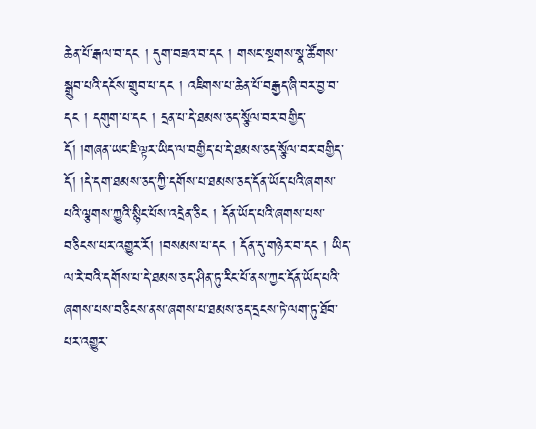ཆེན་པོ་རྒལ་བ་དང ། དུག་བཟའ་བ་དང ། གསང་སྔགས་སྣ་ཚོགས་སྒྲུབ་པའི་དངོས་གྲུབ་པ་དང ། འཇིགས་པ་ཆེན་པོ་བརྒྱད་ཞི་བར་བྱ་བ་དང ། དགུག་པ་དང ། དྲན་པ་དེ་ཐམས་ཅད་སྩོལ་བར་བགྱིད་དོ། །གཞན་ཡང་ཇི་ལྟར་ཡིད་ལ་བགྱིད་པ་དེ་ཐམས་ཅད་སྩོལ་བར་བགྱིད་དོ། །དེ་དག་ཐམས་ཅད་ཀྱི་དགོས་པ་ཐམས་ཅད་དོན་ཡོད་པའི་ཞགས་པའི་ལྕགས་ཀྱུའི་སྙིང་པོས་འདྲེན་ཅིང ། དོན་ཡོད་པའི་ཞགས་པས་བཅིངས་པར་འགྱུར་རོ། །བསམས་པ་དང ། དོན་དུ་གཉེར་བ་དང ། ཡིད་ལ་རེ་བའི་དགོས་པ་དེ་ཐམས་ཅད་ཤིན་ཏུ་རིང་པོ་ནས་ཀྱང་དོན་ཡོད་པའི་ཞགས་པས་བཅིངས་ནས་ཞགས་པ་ཐམས་ཅད་དྲངས་ཏེ་ལག་ཏུ་ཐོབ་པར་འགྱུར་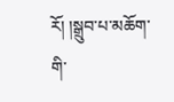རོ། །སྒྲུབ་པ་མཆོག་གི་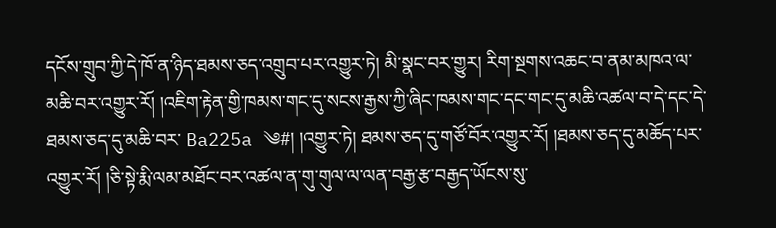དངོས་གྲུབ་ཀྱི་དེ་ཁོ་ན་ཉིད་ཐམས་ཅད་འགྲུབ་པར་འགྱུར་ཏེ། མི་སྣང་བར་གྱུར། རིག་སྔགས་འཆང་བ་ནམ་མཁའ་ལ་མཆི་བར་འགྱུར་རོ། །འཇིག་རྟེན་གྱི་ཁམས་གང་དུ་སངས་རྒྱས་ཀྱི་ཞིང་ཁམས་གང་དང་གང་དུ་མཆི་འཚལ་བ་དེ་དང་དེ་ཐམས་ཅད་དུ་མཆི་བར་ Ba225a ༄#། །འགྱུར་ཏེ། ཐམས་ཅད་དུ་གཙོ་བོར་འགྱུར་རོ། །ཐམས་ཅད་དུ་མཆོད་པར་འགྱུར་རོ། །ཅི་སྟེ་རྨི་ལམ་མཐོང་བར་འཚལ་ན་གུ་གུལ་ལ་ལན་བརྒྱ་རྩ་བརྒྱད་ཡོངས་སུ་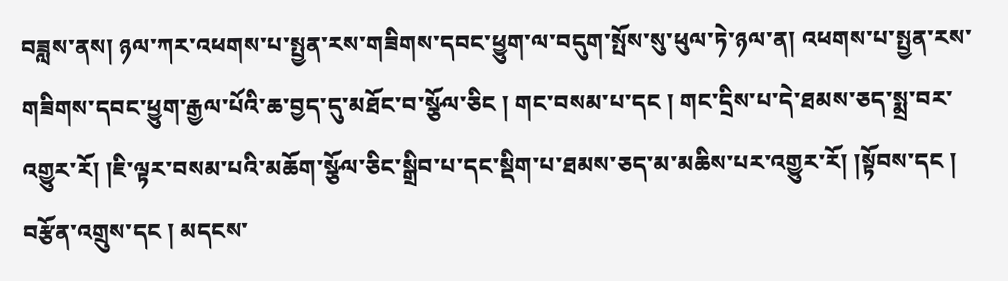བཟླས་ནས། ཉལ་ཀར་འཕགས་པ་སྤྱན་རས་གཟིགས་དབང་ཕྱུག་ལ་བདུག་སྤོས་སུ་ཕུལ་ཏེ་ཉལ་ན། འཕགས་པ་སྤྱན་རས་གཟིགས་དབང་ཕྱུག་རྒྱལ་པོའི་ཆ་བྱད་དུ་མཐོང་བ་སྩོལ་ཅིང ། གང་བསམ་པ་དང ། གང་དྲིས་པ་དེ་ཐམས་ཅད་སྨྲ་བར་འགྱུར་རོ། །ཇི་ལྟར་བསམ་པའི་མཆོག་སྩོལ་ཅིང་སྒྲིབ་པ་དང་སྡིག་པ་ཐམས་ཅད་མ་མཆིས་པར་འགྱུར་རོ། །སྟོབས་དང ། བརྩོན་འགྲུས་དང ། མདངས་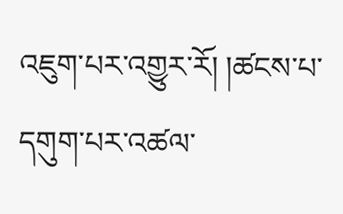འཇུག་པར་འགྱུར་རོ། །ཚངས་པ་དགུག་པར་འཚལ་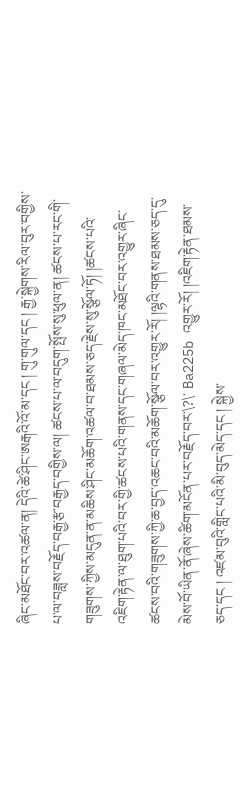ཞིང་མཐོང་བར་འཚལ་ན། དེའི་ཚེ་ཤིང་ཨརྒའི་འོ་མ་དང ། གུ་གུལ་དང ། རྒྱ་སྐྱེགས་རིལ་བུར་བགྱིས་པ་ལ་བཟླས་བརྗོད་བརྒྱ་རྩ་བརྒྱད་བགྱིས་ལ། ཚངས་པ་ལ་བདུག་སྤོས་སུ་ཕུལ་ན། ཚངས་པ་རང་གི་གཟུགས་ཀྱིས་མདུན་ན་མཆིས་ཤིང་མཆོག་འཚལ་བ་ཐམས་ཅད་རྗེས་སུ་སྩོལ་ཏོ། །ཚངས་པའི་འཇིག་རྟེན་ལ་ཐུག་པའི་བར་གྱི་ཚངས་པའི་གནས་དང་གཞལ་མེད་ཁང་མཐོང་བར་འགྱུར་ཞིང་ཚངས་བའི་གཟུགས་ཀྱི་ཆ་བྱད་འཆང་བའི་མཆོག་སྩོལ་བར་འགྱུར་རོ། །ལྷའི་གནས་ཐམས་ཅད་དུ་མེས་བོ་ཡིན་ནོ་ཞེས་ཚིག་མངོན་པར་བརྗོད་བར་\?\་ Ba225b འགྱུར་རོ། །འཇིག་རྟེན་ཐམས་ཅད་དང ། འཛམ་བུའི་གླིང་པའི་མི་བུད་མེད་དང ། སྐྱེས་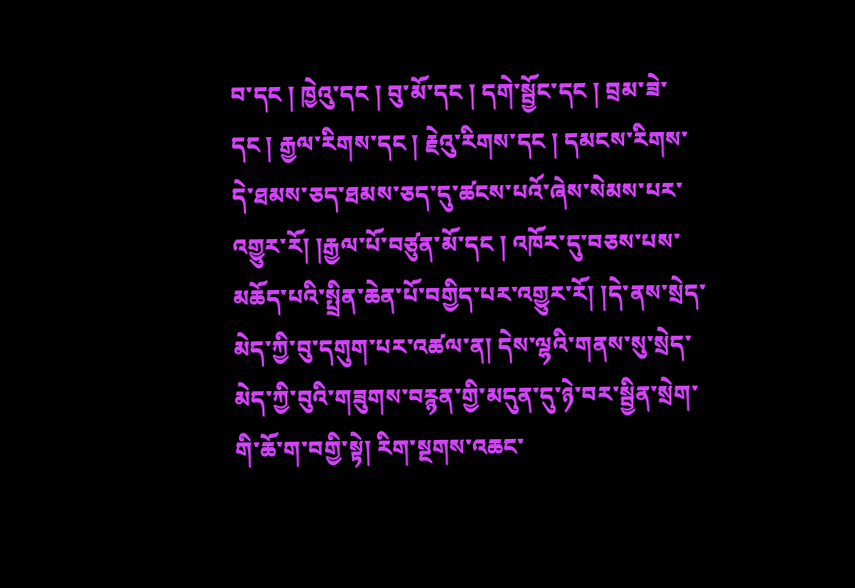བ་དང ། ཁྱེའུ་དང ། བུ་མོ་དང ། དགེ་སྦྱོང་དང ། བྲམ་ཟེ་དང ། རྒྱལ་རིགས་དང ། རྗེའུ་རིགས་དང ། དམངས་རིགས་དེ་ཐམས་ཅད་ཐམས་ཅད་དུ་ཚངས་པའོ་ཞེས་སེམས་པར་འགྱུར་རོ། །རྒྱལ་པོ་བཙུན་མོ་དང ། འཁོར་དུ་བཅས་པས་མཆོད་པའི་སྤྲིན་ཆེན་པོ་བགྱིད་པར་འགྱུར་རོ། །དེ་ནས་སྲེད་མེད་ཀྱི་བུ་དགུག་པར་འཚལ་ན། དེས་ལྷའི་གནས་སུ་སྲེད་མེད་ཀྱི་བུའི་གཟུགས་བརྙན་གྱི་མདུན་དུ་ཉེ་བར་སྦྱིན་སྲེག་གི་ཆོ་ག་བགྱི་སྟེ། རིག་སྔགས་འཆང་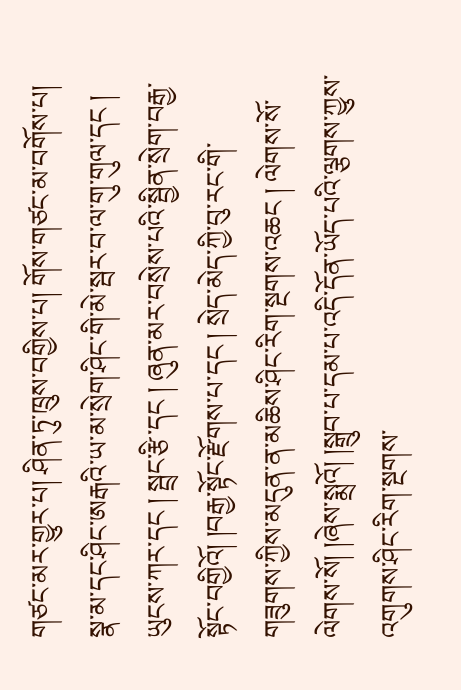གཙང་མར་གྱུར་པ། ཤིན་ཏུ་ཁྲུས་བགྱིས་པ། གོས་གཙང་མ་བགོས་པ། སྣ་མ་དང་ཤིང་ཨརྒའི་ཡ་མ་སྲེག་ཤིང་གི་མེ་སྦར་བ་ལ་གུ་གུལ་དང ། ཡུངས་ཀར་དང ། སྦྲང་རྩི་དང ། ཞུན་མར་བསྲེས་པའི་སྦྱིན་སྲེག་བརྒྱ་སྟོང་བགྱིའོ། །བརྒྱ་སྟོང་རྫོགས་པ་དང ། སྲེད་མེད་ཀྱི་བུ་རང་གི་གཟུགས་ཀྱིས་མདུན་ན་མཆིས་ཤིང་རིག་སྔགས་འཆང ། ལེགས་སོ་ལེགས་སོ། །ཞེས་སྨྲའོ། །སྒྲུབ་པ་དམ་པ་འདི་དོན་ཡོད་པའི་ལྕགས་ཀྱུས་འགུགས་ཤིང་རིག་སྔགས་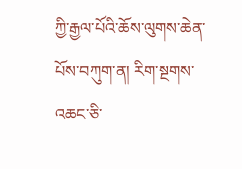ཀྱི་རྒྱལ་པོའི་ཆོས་ལུགས་ཆེན་པོས་བཀུག་ན། རིག་སྔགས་འཆང་ཅི་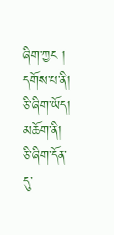ཞིག་ཀྱང ། དགོས་པ་ནི། ཅི་ཞིག་ཡོད། མཆོག་ནི། ཅི་ཞིག་དོན་དུ་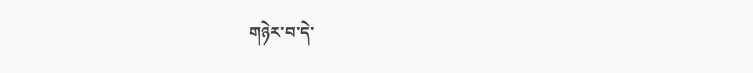གཉེར་བ་དེ་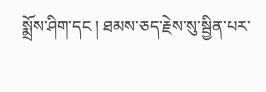སྨྲོས་ཤིག་དང ། ཐམས་ཅད་རྗེས་སུ་སྦྱིན་པར་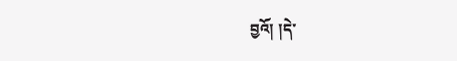བྱའོ། །དེ་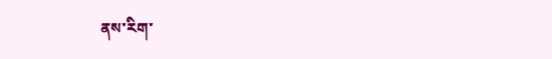ནས་རིག་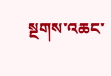སྔགས་འཆང་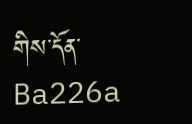གིས་དོན་ Ba226a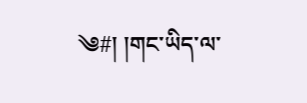༄#། །གང་ཡིད་ལ་